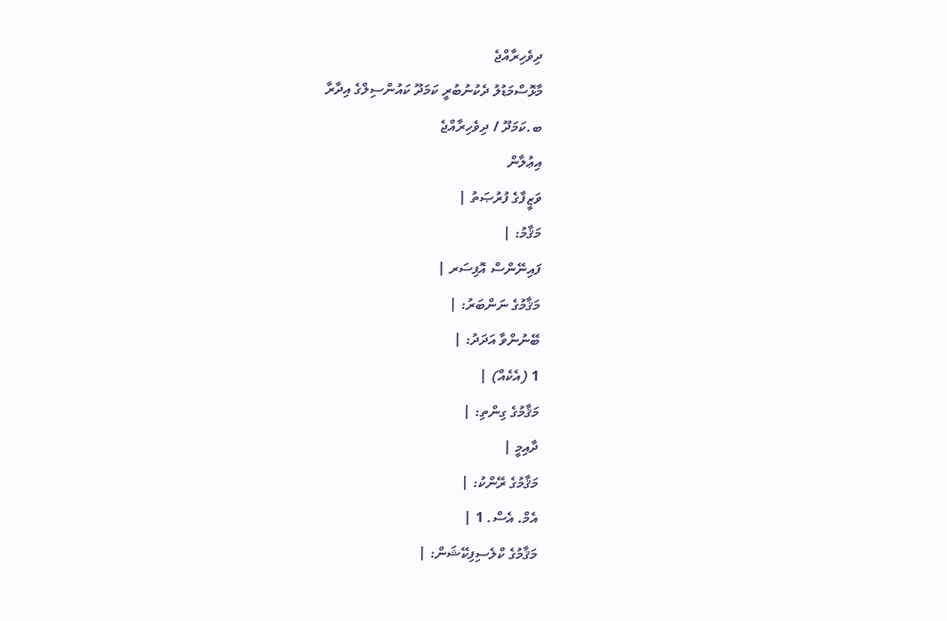ދިވެހިރާއްޖެ
މާޅޮސްމަޑުލު ދެކުނުބުރީ ކަމަދޫ ކައުންސިލްގެ އިދާރާ
ބ.ކަމަދޫ / ދިވެހިރާއްޖެ
އިޢުލާން
ވަޒީފާގެ ފުރުޞަތު |
މަޤާމު: |
ފައިނޭންސް އޮފިސަރ |
މަޤާމުގެ ނަންބަރު: |
ބޭނުންވާ އަދަދު: |
1 (އެކެއް) |
މަޤާމުގެ ގިންތި: |
ދާއިމީ |
މަޤާމުގެ ރޭންކު: |
އެމް. އެސް. 1 |
މަޤާމުގެ ކްލެސިފިކޭޝަން: |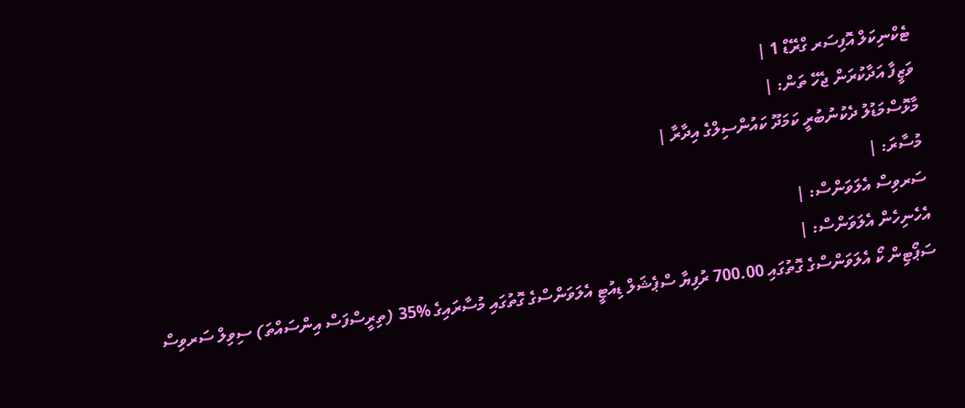ޓެކްނިކަލް އޮފިސަރ ގްރޭޑް 1 |
ވަޒީފާ އަދާކުރަން ޖެހޭ ތަން: |
މާޅޮސްމަޑުލު ދެކުނުބުރީ ކަމަދޫ ކައުންސިލްގެ އިދާރާ |
މުސާރަ: |
ސަރވިސް އެލަވަންސް: |
އެހެނިހެން އެލަވަންސް: |
ސަޕޯޓިން ކޯ އެލަވަންސްގެ ގޮތުގައި 700.00 ރުފިޔާ ސްޕެޝަލް ޑިއުޓީ އެލަވަންސްގެ ގޮތުގައި މުސާރައިގެ %35 (ތިރީސްފަސް އިންސައްތަ) ސިވިލް ސަރވިސް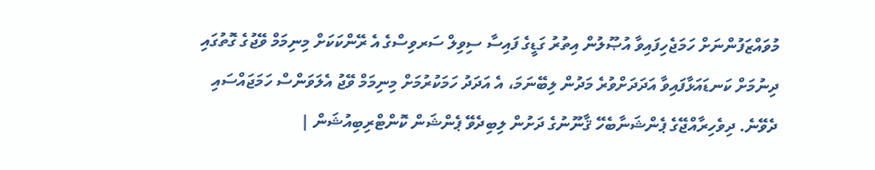މުވައްޒަފުންނަށް ހަމަޖެހިފައިވާ އުޞޫލުން އިތުރު ގަޑީގެ ފައިސާ ސިވިލް ސަރވިސްގެ އެ ރޭންކަކަށް މިނިމަމް ވޭޖުގެ ގޮތުގައި ދިނުމަށް ކަނޑައަޅާފައިވާ އަދަދަށްވުރެ މަދުން ލިބޭނަމަ، އެ އަދަދު ހަމަކުރުމަށް މިނިމަމް ވޭޖު އެލަވަންސް ހަމަޖައްސައި ދެވޭނެ. ދިވެހިރާއްޖޭގެ ޕެންޝަނާބެހޭ ޤާނޫނުގެ ދަށުން ލިބިދެވޭ ޕެންޝަން ކޮންޓްރިބިއުޝަން |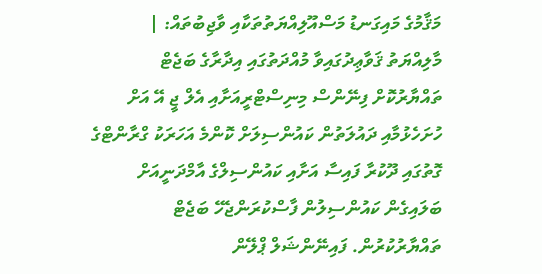މަޤާމުގެ މައިގަނޑު މަސްއޫލިއްޔަތުތަކާއި ވާޖިބުތައް: |
މާލިއްޔަތު ޤަވާޢިދުގައިވާ މުއްދަތުގައި އިދާރާގެ ބަޖެޓް ތައްޔާރުކޮށް ފިނޭންސް މިނިސްޓްރީއަށާއި އެލް ޖީ އޭ އަށް ހުށަހެޅުމާއި ދައުލަތުން ކައުންސިލަށް ކޮންމެ އަހަރަކު ގްރާންޓްގެ ގޮތުގައި ދޫކުރާ ފައިސާ އަށާއި ކައުންސިލްގެ އާމްދަނީއަށް ބަލައިގެން ކައުންސިލުން ފާސްކުރަންޖެހޭ ބަޖެޓް ތައްޔާރުކުރުން. ފައިނޭންޝަލް ޕްލޭން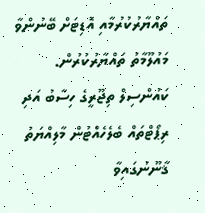ތައްޔާރުކުރުމާއި އޮޑިޓަށް ބޭނުންވާ މައުލޫމާތު ތައްޔާރުކުރުން. ކައުންސިލް ތިޖޫރީގެ ހިސާބު އަދި ރިޕޯޓްތައް ބެލެހެއްޓުން މާލިއްޔަތު ޤާނޫނުގައިވާ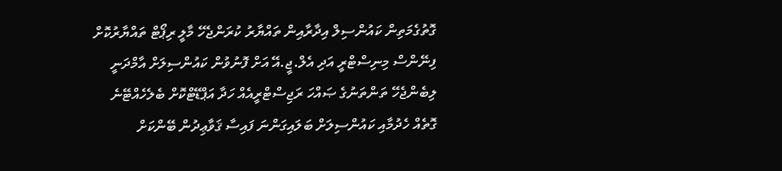ގޮތުގެމަތިން ކައުންސިލް އިދާރާއިން ތައްޔާރު ކުރަންޖެހޭ މާލީ ރިޕޯޓް ތައްޔާރުކޮށް ފިނޭންސް މިނިސްޓްރީ އަދި އެލް.ޖީ.އޭ އަށް ފޮނުވުން ކައުންސިލަށް އާމްދަނީ ލިބެންޖެހޭ ތަންތަނުގެ ޞައްހަ ރަޖިސްޓްރީއެއް ހަދާ އަޕްޑޭޓްކޮށް ބެލެހެއްޓޭނެ ގޮތެއް ހެދުމާއި ކައުންސިލަށް ބަލައިގަންނަ ފައިސާ ޤަވާޢިދުން ބޭންކަށް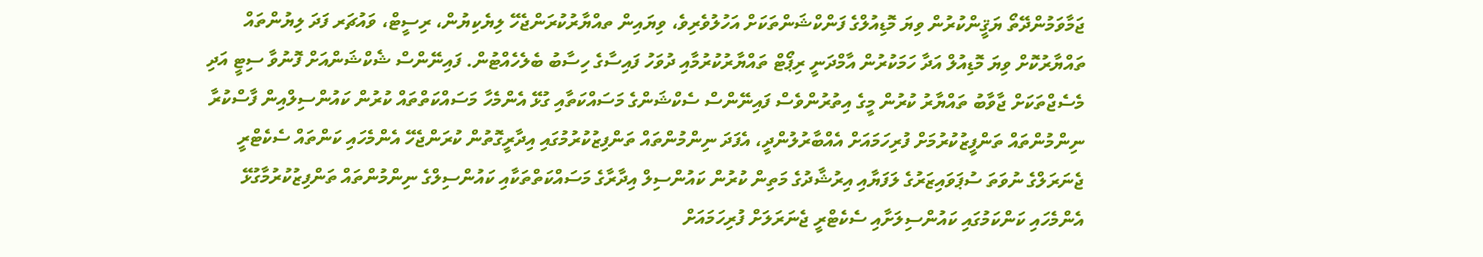ޖަމާވަމުންދޭތޯ ޔަޤީންކުރުން ވިޔަ މޮޑިއުލްގެ ފަންކްޝަންތަކަށް އަހުލުވެރިވެ، ވިޔައިން ތއްޔާރުކުރަންޖެހޭ ލިޔެކިޔުން، ރިސީޓް، ވައުޗަރ ފަދަ ލިޔުންތައް ތައްޔާރުކޮށް ވިޔަ މޮޑިއުލް އަދާ ހަމަކުރުން އާމްދަނީ ރިޕޯޓް ތައްޔާރުކުރުމާއި ދުވަހު ފައިސާގެ ހިސާބު ބެލެހެއްޓުން. ފައިނޭންސް ޝެކްޝަންއަށް ފޮނުވާ ސިޓީ އަދި މެސެޖްތަކަށް ޖާވާބު ތައްޔާރު ކުރުން މީގެ އިތުރުންވެސް ފައިނޭންސް ސެކްޝަންގެ މަސައްކަތާއި ގުޅޭ އެންމެހާ މަސައްކަތްތައް ކުރުން ކައުންސިލްއިން ފާސްކުރާ ނިންމުންތައް ތަންފީޒުކުރުމަށް ފުރިހަމައަށް އެއްބާރުލުންދީ، އެފަދަ ނިންމުންތައް ތަންފިޒުކުރުމުގައި އިދާރީގޮތުން ކުރަންޖެހޭ އެންމެހައި ކަންތައް ސެކެޓްރީ ޖެނަރަލްގެ ނުވަތަ ސުޕަވައިޒަރުގެ ލަފަޔާއި އިރުޝާދުގެ މަތިން ކުރުން ކައުންސިލް އިދާރާގެ މަސައްކަތްތަކާއި ކައުންސިލްގެ ނިންމުންތައް ތަންފިޒުކުރުމާގުޅޭ އެންމެހައި ކަންކަމުގައި ކައުންސިލަށާއި ސެކެޓްރީ ޖެނަރަލަށް ފުރިހަމައަށް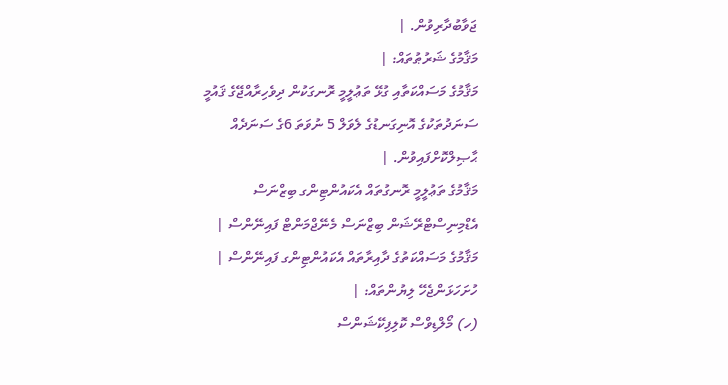ޖަވާބުދާރިވުން. |
މަޤާމުގެ ޝަރުޠުތައް: |
މަޤާމުގެ މަސައްކަތާއި ގުޅޭ ތަޢުލީމީ ރޮނގަކުން ދިވެހިރާއްޖޭގެ ޤައުމީ ސަނަދުތަކުގެ އޮނިގަނޑުގެ ލެވަލް 5 ނުވަތަ 6ގެ ސަނަދެއް ޙާޞިލްކޮށްފައިވުން. |
މަޤާމުގެ ތަޢުލީމީ ރޮނގުތައް އެކައުންޓިންގ ބިޒްނަސް އެޑްމިނިސްޓްރޭޝަން ބިޒްނަސް މެނޭޖްމަންޓް ފައިނޭންސް |
މަޤާމުގެ މަސައްކަތުގެ ދާއިރާތައް އެކައުންޓިންގ ފައިނޭންސް |
ހުށަހަޅަންޖެހޭ ލިޔުންތައް: |
(ހ) މޯލްޑިވްސް ކޮލިފިކޭޝަންސް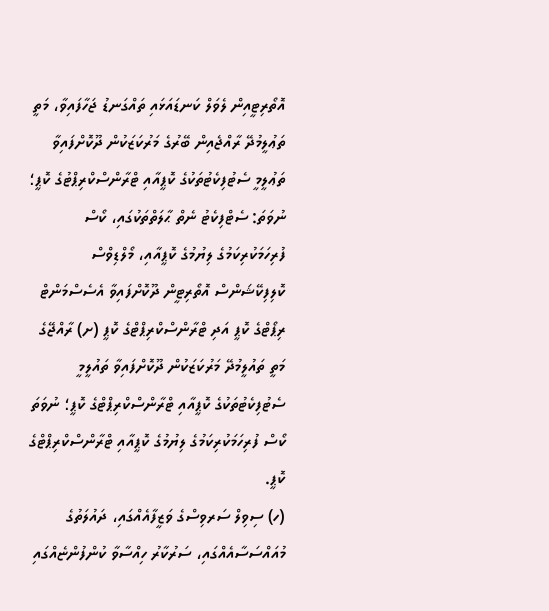އޮތޯރިޓީއިން ލެވަލް ކަނޑައަޅައި ތައްގަނޑު ޖަހާފައިވާ، މަތީ ތަޢުލީމުދޭ ރާއްޖެއިން ބޭރުގެ މަރުކަޒަކުން ދޫކޮށްފައިވާ ތަޢުލީމީ ސެޓުފިކެޓުތަކުގެ ކޮޕީއާއި ޓްރާންސްކްރިޕްޓުގެ ކޮޕީ؛ ނުވަތަ: ސެޓްފިކެޓު ނެތް ޙާލަތްތަކުގައި، ކޯސް ފުރިހަމަކުރިކަމުގެ ލިޔުމުގެ ކޮޕީއާއި، މޯލްޑިވްސް ކޮލިފިކޭޝަންސް އޮތޯރިޓީން ދޫކޮށްފައިވާ އެސެސްމަންޓް ރިޕޯޓްގެ ކޮޕީ އަދި ޓްރާންސްކްރިޕްޓްގެ ކޮޕީ (ށ) ރާއްޖޭގެ މަތީ ތައުލީމުދޭ މަރުކަޒަކުން ދޫކޮށްފައިވާ ތައުލީމީ ސެޓުފިކެޓުތަކުގެ ކޮޕީއާއި ޓްރާންސްކްރިޕްޓްގެ ކޮޕީ؛ ނުވަތަ ކޯސް ފުރިހަމަކުރިކަމުގެ ލިޔުމުގެ ކޮޕީއާއި ޓްރާންސްކްރިޕްޓްގެ ކޮޕީ.
(ހ) ސިވިލް ސަރވިސްގެ ވަޒީފާއެއްގައި، ދައުލަތުގެ މުއައްސަސާއެއްގައި، ސަރުކާރު ހިއްސާވާ ކުންފުންޏެއްގައި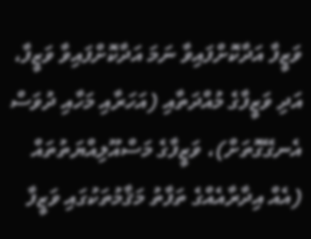ވަޒީފާ އަދާކޮށްފައިވާ ނަމަ އަދާކޮށްފައިވާ ވަޒީފާ، އަދި ވަޒީފާގެ މުއްދަތާއި (އަހަރާއި މަހާއި ދުވަސް އެނގޭގޮތަށް)، ވަޒީފާގެ މަސްއޫލިއްޔަތުތައް (އެއް އިދާރާއެއްގެ ތަފާތު މަޤާމުތަކުގައި ވަޒީފާ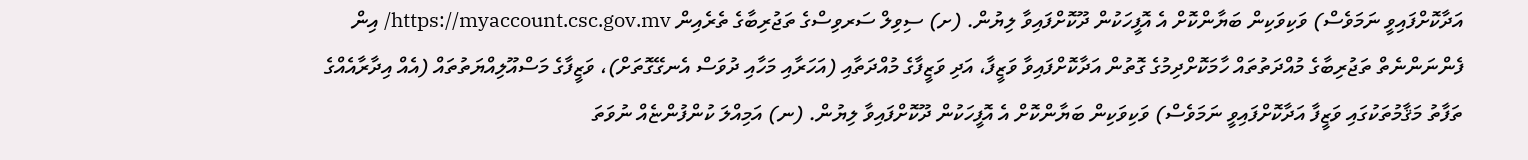އަދާކޮށްފައިވީ ނަމަވެސް) ވަކިވަކިން ބަޔާންކޮށް އެ އޮފީހަކުން ދޫކޮށްފައިވާ ލިޔުން. (ށ) ސިވިލް ސަރވިސްގެ ތަޖުރިބާގެ ތެރެއިން https://myaccount.csc.gov.mv/ އިން ފެންނަންނެތް ތަޖުރިބާގެ މުއްދަތުތައް ހާމަކޮށްދިމުގެ ގޮތުން އަދާކޮށްފައިވާ ވަޒީފާ، އަދި ވަޒީފާގެ މުއްދަތާއި (އަހަރާއި މަހާއި ދުވަސް އެނގޭގޮތަށް)، ވަޒީފާގެ މަސްއޫލިއްޔަތުތައް (އެއް އިދާރާއެއްގެ ތަފާތު މަޤާމުތަކުގައި ވަޒީފާ އަދާކޮށްފައިވީ ނަމަވެސް) ވަކިވަކިން ބަޔާންކޮށް އެ އޮފީހަކުން ދޫކޮށްފައިވާ ލިޔުން. (ނ) އަމިއްލަ ކުންފުންޏެއް ނުވަތަ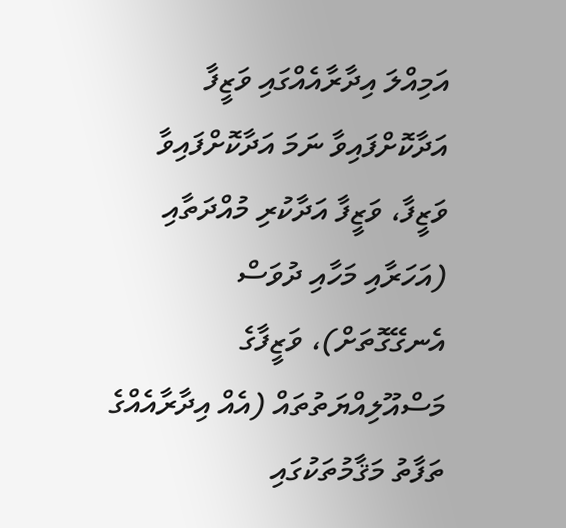އަމިއްލަ އިދާރާއެއްގައި ވަޒީފާ އަދާކޮށްފައިވާ ނަމަ އަދާކޮށްފައިވާ ވަޒީފާ، ވަޒީފާ އަދާކުރި މުއްދަތާއި (އަހަރާއި މަހާއި ދުވަސް އެނގޭގޮތަށް)، ވަޒީފާގެ މަސްއޫލިއްޔަތުތައް (އެއް އިދާރާއެއްގެ ތަފާތު މަޤާމުތަކުގައި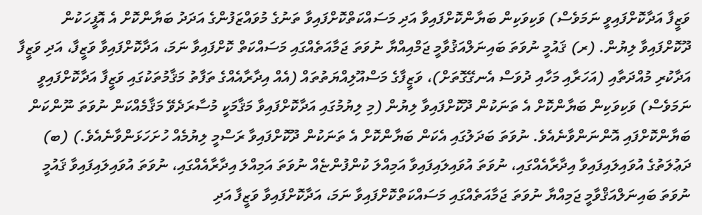ވަޒީފާ އަދާކޮށްފައިވީ ނަމަވެސް) ވަކިވަކިން ބަޔާންކޮށްފައިވާ އަދި މަސައްކަތްކޮށްފައިވާ ތަނުގެ މުވައްޒަފުންގެ އަދަދު ބަޔާންކޮށް އެ އޮފީހަކުން ދޫކޮށްފައިވާ ލިޔުން. (ރ) ޤައުމީ ނުވަތަ ބައިނަލްއަޤުވާމީ ޖަމްއިއްޔާ ނުވަތަ ޖަމާއަތެއްގައި މަސައްކަތް ކޮށްފައިވާ ނަމަ، އަދާކޮށްފައިވާ ވަޒީފާ، އަދި ވަޒީފާ އަދާކުރި މުއްދަތާއި (އަހަރާއި މަހާއި ދުވަސް އެނގޭގޮތަށް)، ވަޒީފާގެ މަސްއޫލިއްޔަތުތައް (އެއް އިދާރާއެއްގެ ތަފާތު މަޤާމުތަކުގައި ވަޒީފާ އަދާކޮށްފައިވީ ނަމަވެސް) ވަކިވަކިން ބަޔާންކޮށް އެ ތަނަކުން ދޫކޮށްފައިވާ ލިޔުން (މި ލިޔުމުގައި އަދާކޮށްފައިވާ މަޤާމަކީ މުސާރަދެވޭ މަޤާމެއްކަން ނުވަތަ ނޫންކަން ބަޔާންކޮށްފައި އޮންނަންވާނެއެވެ. ނުވަތަ ބަދަލުގައި އެކަން ބަޔާންކޮށް އެ ތަނަކުން ދޫކޮށްފައިވާ ރަސްމީ ލިޔުމެއް ހުށަހަޅަންވާނެއެވެ.) (ބ) ދަޢުލަތުގެ އުވައިލައިފައިވާ އިދާރާއެއްގައި، ނުވަތަ އުވައިލައިފައިވާ އަމިއްލަ ކުންފުންޏެއް ނުވަތަ އަމިއްލަ އިދާރާއެއްގައި، ނުވަތަ އުވައިލައިފައިވާ ޤައުމީ ނުވަތަ ބައިނަލްއަޤްވާމީ ޖަމިއްޔާ ނުވަތަ ޖަމާއަތެއްގައި މަސައްކަތްކޮށްފައިވާ ނަމަ، އަދާކޮށްފައިވާ ވަޒީފާ އަދި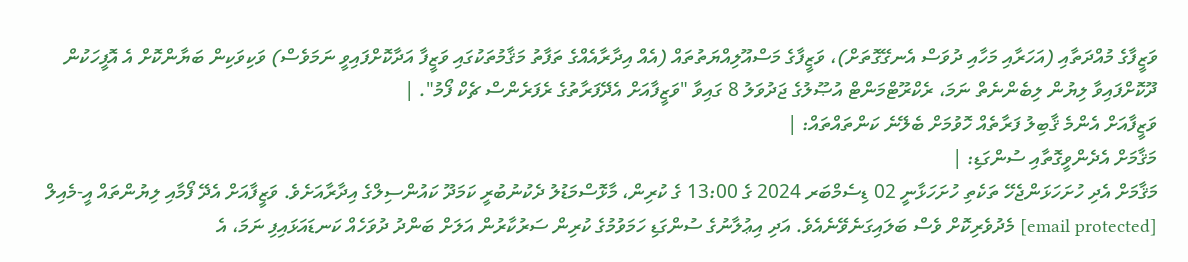ވަޒީފާގެ މުއްދަތާއި (އަހަރާއި މަހާއި ދުވަސް އެނގޭގޮތަށް)، ވަޒީފާގެ މަސްއޫލިއްޔަތުތައް (އެއް އިދާރާއެއްގެ ތަފާތު މަޤާމުތަކުގައި ވަޒީފާ އަދާކޮށްފައިވީ ނަމަވެސް) ވަކިވަކިން ބަޔާންކޮށް އެ އޮފީހަކުން ދޫކޮށްފައިވާ ލިޔުން ލިބެންނެތް ނަމަ، ރެކްރޫޓްމަންޓް އުޞޫލުގެ ޖަދުވަލު 8 ގައިވާ "ވަޒީފާއަށް އެދޭފަރާތުގެ ރެފަރެންސް ޗެކް ފޯމު". |
ވަޒީފާއަށް އެންމެ ޤާބިލު ފަރާތެއް ހޮވުމަށް ބެލޭނެ ކަންތައްތައް: |
މަޤާމަށް އެދެންވީގޮތާއި ސުންގަޑި: |
މަޤާމަށް އެދި ހުށަހަޅަންޖެހޭ ތަކެތި ހުށަހަޅާނީ 02 ޑިސެމްބަރ 2024 ގެ 13:00 ގެ ކުރިން، މާޅޮސްމަޑުލު ދެކުނުބުރީ ކަމަދޫ ކައުންސިލްގެ އިދާރާއަށެވެ. ވަޒީފާއަށް އެދޭ ފޯމާއި ލިޔުންތައް އީ-މެއިލް [email protected] މެދުވެރިކޮށް ވެސް ބަލައިގަނެވޭނެއެވެ. އަދި އިޢުލާނުގެ ސުންގަޑި ހަމަވުމުގެ ކުރިން ސަރުކާރުން އަލަށް ބަންދު ދުވަހެއް ކަނޑައަޅައިފި ނަމަ، އެ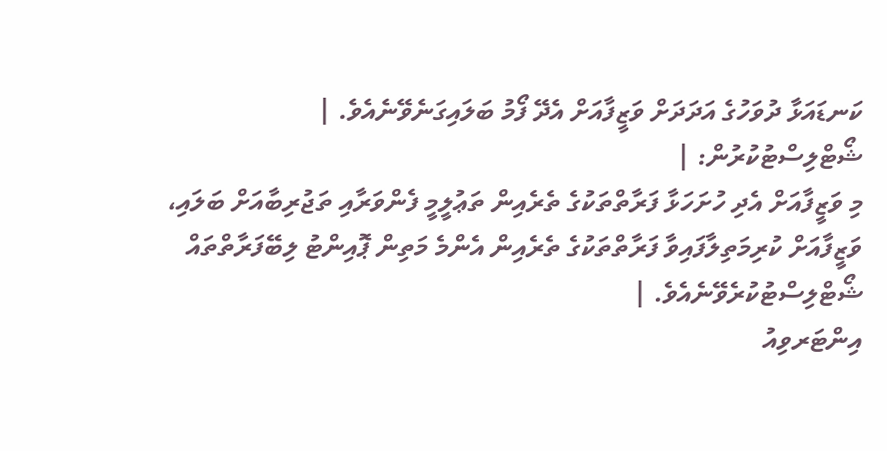ކަނޑައަޅާ ދުވަހުގެ އަދަދަށް ވަޒީފާއަށް އެދޭ ފޯމު ބަލައިގަނެވޭނެއެވެ. |
ޝޯޓްލިސްޓުކުރުން: |
މި ވަޒީފާއަށް އެދި ހުށަހަޅާ ފަރާތްތަކުގެ ތެރެއިން ތަޢުލީމީ ފެންވަރާއި ތަޖުރިބާއަށް ބަލައި، ވަޒީފާއަށް ކުރިމަތިލާފައިވާ ފަރާތްތަކުގެ ތެރެއިން އެންމެ މަތިން ޕޮއިންޓު ލިބޭފަރާތްތައް ޝޯޓްލިސްޓުކުރެވޭނެއެވެ. |
އިންޓަރވިއު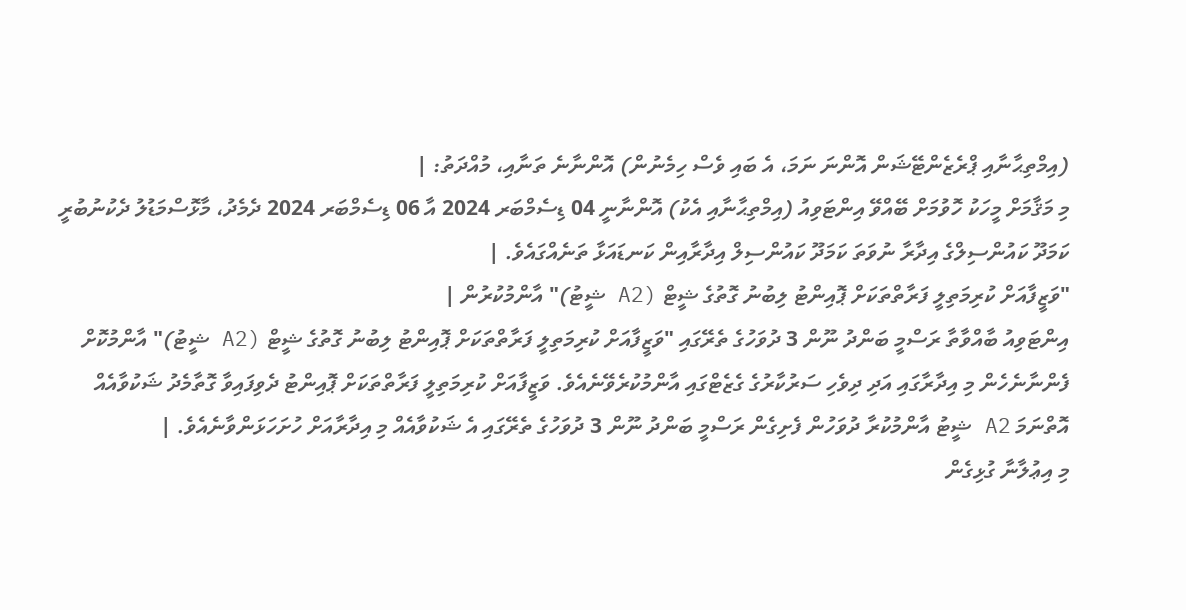(އިމްތިޙާނާއި ޕްރެޒެންޓޭޝަން އޮންނަ ނަމަ، އެ ބައި ވެސް ހިމެނުން) އޮންނާނެ ތަނާއި، މުއްދަތު: |
މި މަޤާމަށް މީހަކު ހޮވުމަށް ބޭއްވޭ އިންޓަވިއު (އިމްތިޙާނާއި އެކު) އޮންނާނީ 04 ޑިސެމްބަރ 2024 އާ 06 ޑިސެމްބަރ 2024 ދެމެދު، މާޅޮސްމަޑުލު ދެކުނުބުރީ ކަމަދޫ ކައުންސިލްގެ އިދާރާ ނުވަތަ ކަމަދޫ ކައުންސިލް އިދާރާއިން ކަނޑައަޅާ ތަނެއްގައެވެ. |
"ވަޒީފާއަށް ކުރިމަތިލީ ފަރާތްތަކަށް ޕޮއިންޓު ލިބުނު ގޮތުގެ ޝީޓް (A2 ޝީޓު)" އާންމުކުރުން |
އިންޓަވިއު ބާއްވާތާ ރަސްމީ ބަންދު ނޫން 3 ދުވަހުގެ ތެރޭގައި "ވަޒީފާއަށް ކުރިމަތިލީ ފަރާތްތަކަށް ޕޮއިންޓު ލިބުނު ގޮތުގެ ޝީޓް (A2 ޝީޓު)" އާންމުކޮށް ފެންނާނެހެން މި އިދާރާގައި އަދި ދިވެހި ސަރުކާރުގެ ގެޒެޓްގައި އާންމުކުރެވޭނެއެވެ. ވަޒީފާއަށް ކުރިމަތިލީ ފަރާތްތަކަށް ޕޮއިންޓު ދެވިފައިވާ ގޮތާމެދު ޝަކުވާއެއް އޮތްނަމަ A2 ޝީޓު އާންމުކުރާ ދުވަހުން ފެށިގެން ރަސްމީ ބަންދު ނޫން 3 ދުވަހުގެ ތެރޭގައި އެ ޝަކުވާއެއް މި އިދާރާއަށް ހުށަހަޅަންވާނެއެވެ. |
މި އިޢުލާނާ ގުޅިގެން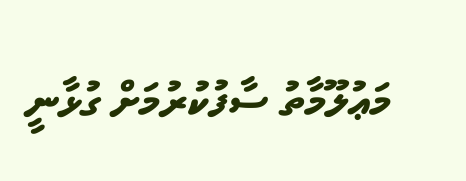މަޢުލޫމާތު ސާފުކުރުމަށް ގުޅާނީ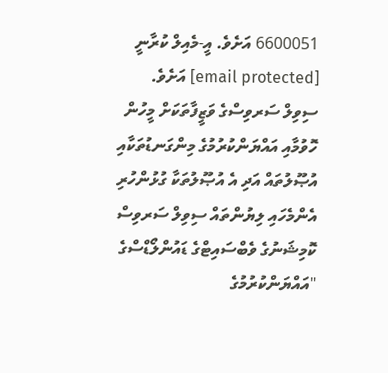6600051 އަށެވެ. އީ-މެއިލް ކުރާނީ [email protected] އަށެވެ. ސިވިލް ސަރވިސްގެ ވަޒީފާތަކަށް މީހުން ހޮވުމާއި އައްޔަންކުރުމުގެ މިންގަނޑުތަކާއި އުޞޫލުތައް އަދި އެ އުޞޫލުތަކާ ގުޅުންހުރި އެންމެހައި ލިޔުންތައް ސިވިލް ސަރވިސް ކޮމިޝަނުގެ ވެބްސައިޓްގެ ޑައުންލޯޑްސްގެ "އައްޔަންކުރުމުގެ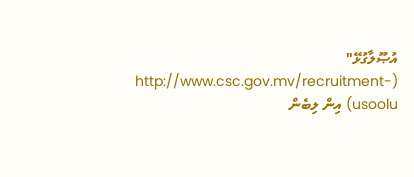އުޞޫލާގުޅޭ" (http://www.csc.gov.mv/recruitment-usoolu) އިން ލިބެން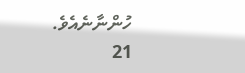ހުންނާނެއެވެ.
21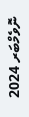ނޮވެމްބަރ 2024